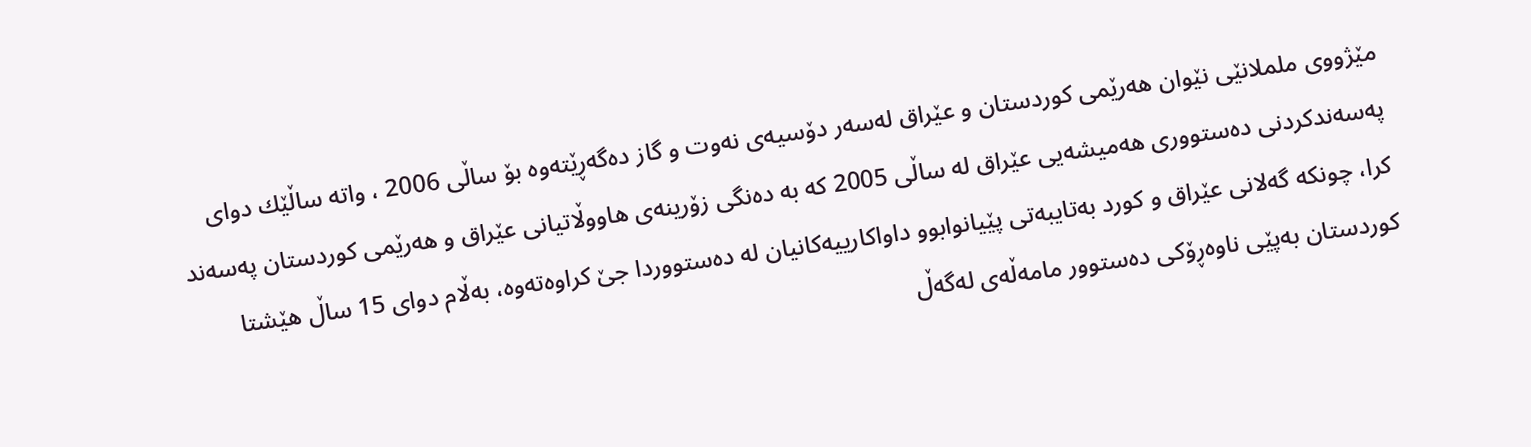مێژووی ململانێی نێوان هەرێمی كوردستان و عێراق لەسەر دۆسیەی نەوت و گاز دەگەڕێتەوە بۆ ساڵی 2006 ، واتە ساڵێك دوای پەسەندكردنی دەستووری هەمیشەیی عێراق لە ساڵی 2005 كە بە دەنگی زۆرینەی هاووڵاتیانی عێراق و هەرێمی كوردستان پەسەند كرا، چونكە گەلانی عێراق و كورد بەتایبەتی پێیانوابوو داواكارییەكانیان لە دەستووردا جێ كراوەتەوە، بەڵام دوای 15 ساڵ هێشتا كوردستان بەپێی ناوەڕۆكی دەستوور مامەڵەی لەگەڵ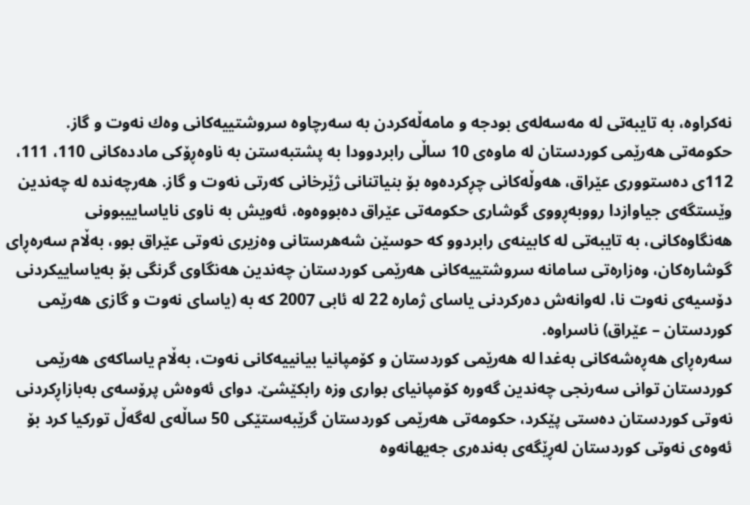نەكراوە، بە تایبەتی لە مەسەلەی بودجە و مامەڵەكردن بە سەرچاوە سروشتییەكانی وەك نەوت و گاز.
حكومەتی هەرێمی كوردستان لە ماوەی 10 ساڵی رابردوودا بە پشتبەستن بە ناوەڕۆكی ماددەكانی 110، 111، 112ی دەستووری عێراق، هەوڵەكانی چڕكردەوە بۆ بنیاتنانی ژێرخانی كەرتی نەوت و گاز. هەرچەندە لە چەندین وێستگەی جیاوازدا رووبەڕووی گوشاری حكومەتی عێراق دەبووەوە، ئەویش بە ناوی نایاساییبوونی هەنگاوەكانی، بە تایبەتی لە كابینەی رابردوو كە حوسێن شەهرستانی وەزیری نەوتی عێراق بوو، بەڵام سەرەڕای گوشارەكان، وەزارەتی سامانە سروشتییەكانی هەرێمی كوردستان چەندین هەنگاوی گرنگی بۆ بەیاساییكردنی دۆسیەی نەوت نا، لەوانەش دەركردنی یاسای ژمارە 22 لە ئابی 2007 كە بە (یاسای نەوت و گازی هەرێمی كوردستان – عێراق) ناسراوە.
سەرەڕای هەڕەشەكانی بەغدا لە هەرێمی كوردستان و كۆمپانیا بیانییەكانی نەوت، بەڵام یاساكەی هەرێمی كوردستان توانی سەرنجی چەندین گەورە كۆمپانیای بواری وزە رابكێشێ. دوای ئەوەش پرۆسەی بەبازاڕكردنی نەوتی كوردستان دەستی پێكرد، حكومەتی هەرێمی كوردستان گرێبەستێكی 50 ساڵەی لەگەڵ توركیا كرد بۆ ئەوەی نەوتی كوردستان لەڕێگەی بەندەری جەیهانەوە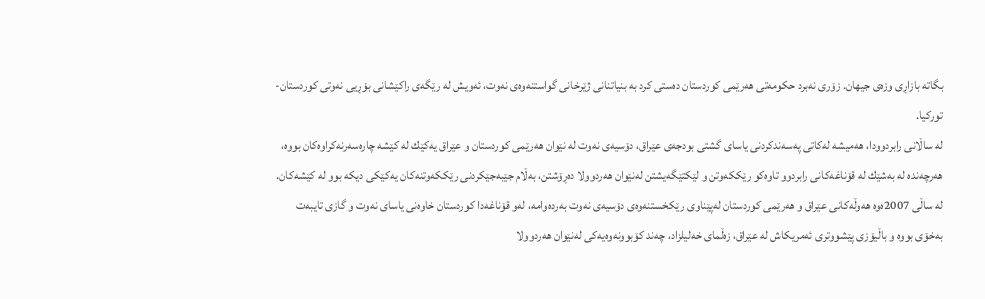بگاتە بازاڕی وزەی جیهان. زۆری نەبرد حكومەتی هەرێمی كوردستان دەستی كرد بە بنیاتنانی ژێرخانی گواستنەوەی نەوت، ئەویش لە رێگەی راكێشانی بۆڕیی نەوتی كوردستان- توركیا.
لە ساڵانی رابردوودا، هەمیشە لەكاتی پەسەندكردنی یاسای گشتی بودجەی عێراق، دۆسیەی نەوت لە نێوان هەرێمی كوردستان و عێراق یەكێك لە كێشە چارەسەرنەكراوەكان بووە، هەرچەندە لە بەشێك لە قۆناغەكانی رابردوو تاوەكو رێككەوتن و لێكتێگەیشتن لەنێوان هەردوولا دەڕۆشتن، بەڵام جێبەجێكردنی رێككەوتنەكان یەكێكی دیكە بوو لە كێشەكان.
لە ساڵی 2007ەوە هەوڵەكانی عێراق و هەرێمی كوردستان لەپێناوی رێكخستنەوەی دۆسیەی نەوت بەردەوامە، لەو قۆناغەدا كوردستان خاوەنی یاسای نەوت و گازی تایبەت بەخۆی بووە و باڵیۆزی پێشووتری ئەمریكاش لە عێراق، زەڵمای خەلیلزاد، چەند كۆبوونەوەیەكی لەنێوان هەردوولا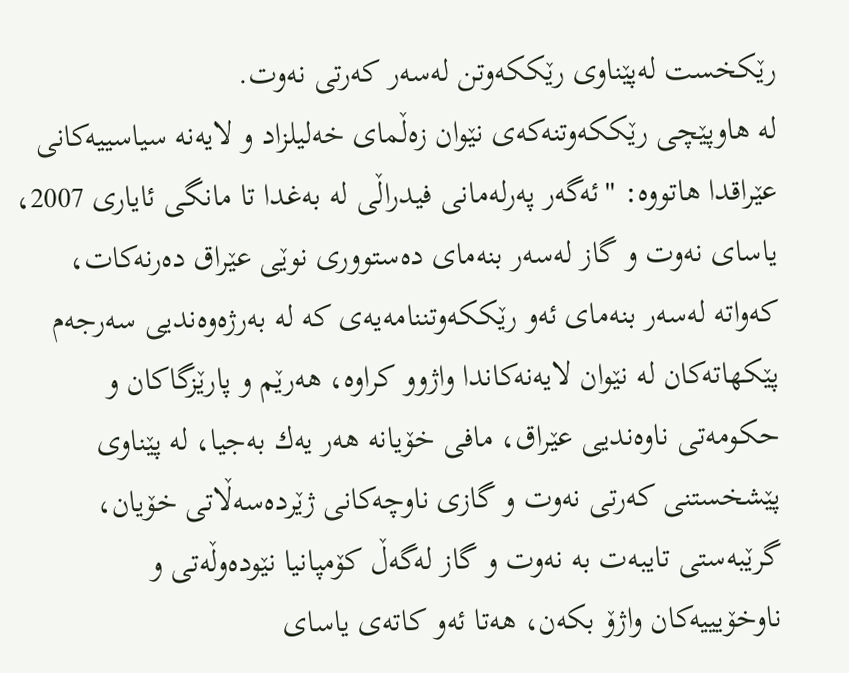رێكخست لەپێناوی رێككەوتن لەسەر كەرتی نەوت.
لە هاوپێچی رێككەوتنەكەی نێوان زەڵمای خەلیلزاد و لایەنە سیاسییەكانی عێراقدا هاتووە: "ئەگەر پەرلەمانی فیدراڵی لە بەغدا تا مانگی ئایاری 2007، یاسای نەوت و گاز لەسەر بنەمای دەستووری نوێی عێراق دەرنەكات، كەواتە لەسەر بنەمای ئەو رێككەوتننامەیەی كە لە بەرژەوەندیی سەرجەم پێكهاتەكان لە نێوان لایەنەكاندا واژوو كراوە، هەرێم و پارێزگاكان و حكومەتی ناوەندیی عێراق، مافی خۆیانە هەر یەك بەجیا، لە پێناوی پێشخستنی كەرتی نەوت و گازی ناوچەكانی ژێردەسەڵاتی خۆیان، گرێبەستی تایبەت بە نەوت و گاز لەگەڵ كۆمپانیا نێودەوڵەتی و ناوخۆیییەكان واژۆ بكەن، هەتا ئەو كاتەی یاسای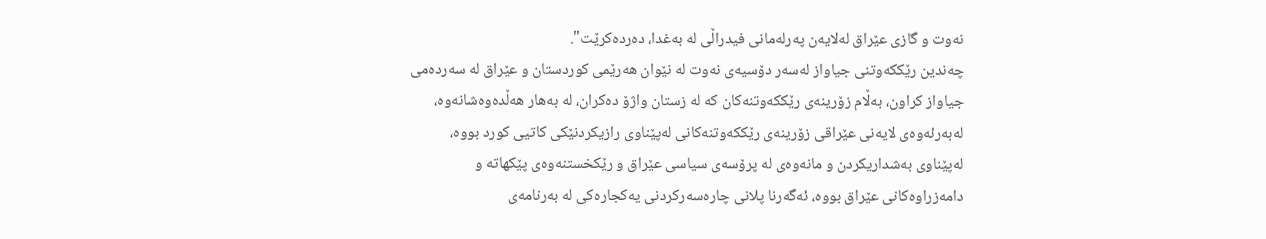نەوت و گازی عێراق لەلایەن پەرلەمانی فیدراڵی لە بەغدا، دەردەكرێت".
چەندین رێككەوتنی جیاواز لەسەر دۆسیەی نەوت لە نێوان هەرێمی كوردستان و عێراق لە سەردەمی جیاواز كراون، بەڵام زۆرینەی رێككەوتنەكان كە لە زستان واژۆ دەكران، لە بەهار هەڵدەوەشانەوە، لەبەرئەوەی لایەنی عێراقی زۆرینەی رێككەوتنەكانی لەپێناوی رازیكردنێكی كاتیی كورد بووە، لەپێناوی بەشداریكردن و مانەوەی لە پرۆسەی سیاسی عێراق و رێكخستنەوەی پێكهاتە و دامەزراوەكانی عێراق بووە، ئەگەرنا پلانی چارەسەركردنی یەكجارەكی لە بەرنامەی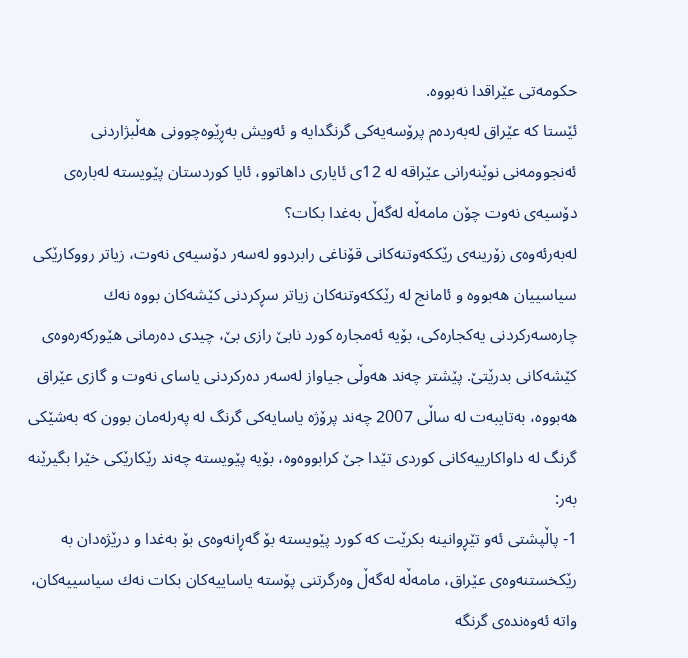حكومەتی عێراقدا نەبووە.
ئێستا كە عێراق لەبەردەم پرۆسەیەكی گرنگدایە و ئەویش بەڕێوەچوونی هەڵبژاردنی ئەنجوومەنی نوێنەرانی عێراقە لە 12ی ئایاری داهاتوو، ئایا كوردستان پێویستە لەبارەی دۆسیەی نەوت چۆن مامەڵە لەگەڵ بەغدا بكات؟
لەبەرئەوەی زۆرینەی رێككەوتنەكانی قۆناغی رابردوو لەسەر دۆسیەی نەوت، زیاتر رووكارێكی سیاسییان هەبووە و ئامانج لە رێككەوتنەكان زیاتر سڕكردنی كێشەكان بووە نەك چارەسەركردنی یەكجارەكی، بۆیە ئەمجارە كورد نابێ رازی بێ، چیدی دەرمانی هێوركەرەوەی كێشەكانی بدرێتێ. پێشتر چەند هەوڵی جیاواز لەسەر دەركردنی یاسای نەوت و گازی عێراق هەبووە، بەتایبەت لە ساڵی 2007 چەند پرۆژە یاسایەكی گرنگ لە پەرلەمان بوون كە بەشێكی گرنگ لە داواكارییەكانی كوردی تێدا جێ كرابووەوە، بۆیە پێویستە چەند رێكارێكی خێرا بگیرێنە بەر:
1- پاڵپشتی ئەو تێڕوانینە بكرێت كە كورد پێویستە بۆ گەڕانەوەی بۆ بەغدا و درێژەدان بە رێكخستنەوەی عێراق، مامەڵە لەگەڵ وەرگرتنی پۆستە یاساییەكان بكات نەك سیاسییەكان، واتە ئەوەندەی گرنگە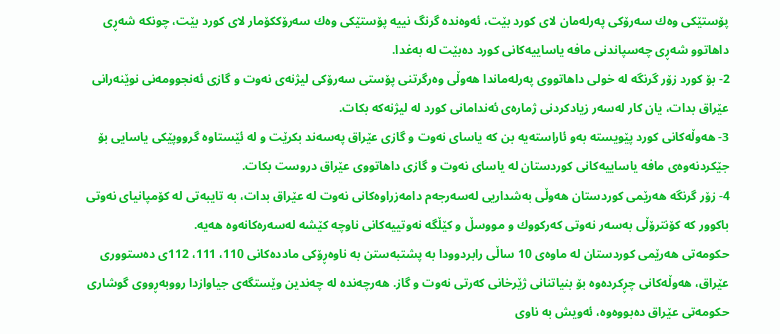پۆستێكی وەك سەرۆكی پەرلەمان لای كورد بێت، ئەوەندە گرنگ نییە پۆستێكی وەك سەرۆككۆمار لای كورد بێت، چونكە شەڕی داهاتوو شەڕی چەسپاندنی مافە یاساییەكانی كورد دەبێت لە بەغدا.
2- بۆ كورد زۆر گرنگە لە خولی داهاتووی پەرلەماندا هەوڵی وەرگرتنی پۆستی سەرۆكی لیژنەی نەوت و گازی ئەنجوومەنی نوێنەرانی عێراق بدات، یان كار لەسەر زیادكردنی ژمارەی ئەندامانی كورد لە لیژنەكە بكات.
3- هەوڵەكانی كورد پێویستە بەو ئاراستەیە بن كە یاسای نەوت و گازی عێراق پەسەند بكرێت و لە ئێستاوە گرووپێكی یاسایی بۆ جێكردنەوەی مافە یاساییەكانی كوردستان لە یاسای نەوت و گازی داهاتووی عێراق دروست بكات.
4- زۆر گرنگە هەرێمی كوردستان هەوڵی بەشداریی لەسەرجەم دامەزراوەكانی نەوت لە عێراق بدات، بە تایبەتی لە كۆمپانیای نەوتی باكوور كە كۆنترۆڵی بەسەر نەوتی كەركووك و مووسڵ و كێڵگە نەوتییەكانی ناوچە كێشە لەسەرەكانەوە هەیە.
حكومەتی هەرێمی كوردستان لە ماوەی 10 ساڵی رابردوودا بە پشتبەستن بە ناوەڕۆكی ماددەكانی 110، 111، 112ی دەستووری عێراق، هەوڵەكانی چڕكردەوە بۆ بنیاتنانی ژێرخانی كەرتی نەوت و گاز. هەرچەندە لە چەندین وێستگەی جیاوازدا رووبەڕووی گوشاری حكومەتی عێراق دەبووەوە، ئەویش بە ناوی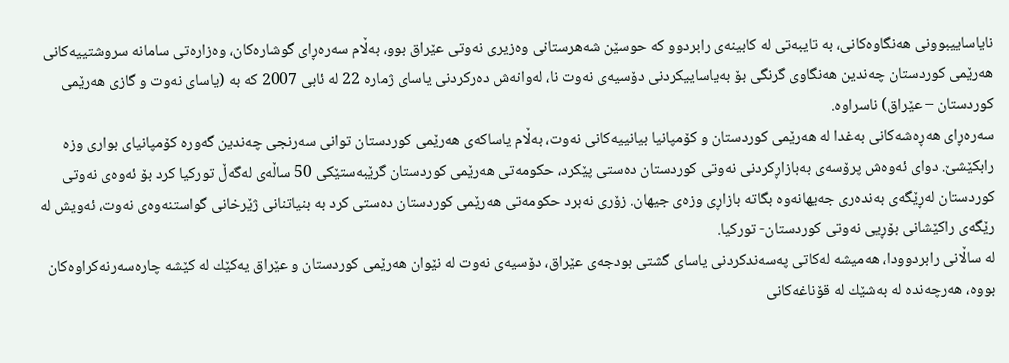نایاساییبوونی هەنگاوەكانی، بە تایبەتی لە كابینەی رابردوو كە حوسێن شەهرستانی وەزیری نەوتی عێراق بوو، بەڵام سەرەڕای گوشارەكان، وەزارەتی سامانە سروشتییەكانی هەرێمی كوردستان چەندین هەنگاوی گرنگی بۆ بەیاساییكردنی دۆسیەی نەوت نا، لەوانەش دەركردنی یاسای ژمارە 22 لە ئابی 2007 كە بە (یاسای نەوت و گازی هەرێمی كوردستان – عێراق) ناسراوە.
سەرەڕای هەڕەشەكانی بەغدا لە هەرێمی كوردستان و كۆمپانیا بیانییەكانی نەوت، بەڵام یاساكەی هەرێمی كوردستان توانی سەرنجی چەندین گەورە كۆمپانیای بواری وزە رابكێشێ. دوای ئەوەش پرۆسەی بەبازاڕكردنی نەوتی كوردستان دەستی پێكرد، حكومەتی هەرێمی كوردستان گرێبەستێكی 50 ساڵەی لەگەڵ توركیا كرد بۆ ئەوەی نەوتی كوردستان لەڕێگەی بەندەری جەیهانەوە بگاتە بازاڕی وزەی جیهان. زۆری نەبرد حكومەتی هەرێمی كوردستان دەستی كرد بە بنیاتنانی ژێرخانی گواستنەوەی نەوت، ئەویش لە رێگەی راكێشانی بۆڕیی نەوتی كوردستان- توركیا.
لە ساڵانی رابردوودا، هەمیشە لەكاتی پەسەندكردنی یاسای گشتی بودجەی عێراق، دۆسیەی نەوت لە نێوان هەرێمی كوردستان و عێراق یەكێك لە كێشە چارەسەرنەكراوەكان بووە، هەرچەندە لە بەشێك لە قۆناغەكانی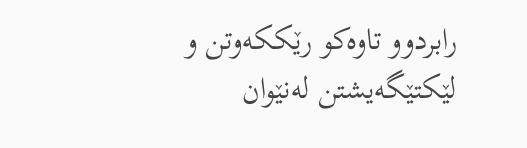رابردوو تاوەكو رێككەوتن و لێكتێگەیشتن لەنێوان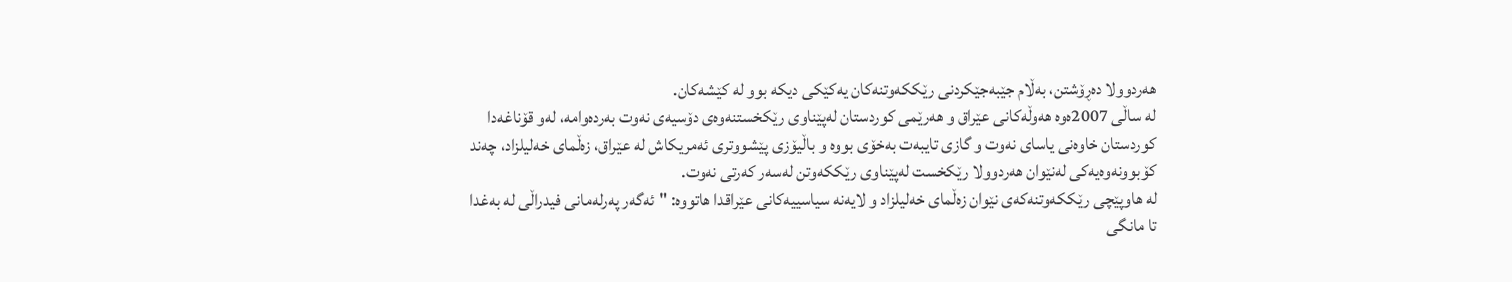هەردوولا دەڕۆشتن، بەڵام جێبەجێكردنی رێككەوتنەكان یەكێكی دیكە بوو لە كێشەكان.
لە ساڵی 2007ەوە هەوڵەكانی عێراق و هەرێمی كوردستان لەپێناوی رێكخستنەوەی دۆسیەی نەوت بەردەوامە، لەو قۆناغەدا كوردستان خاوەنی یاسای نەوت و گازی تایبەت بەخۆی بووە و باڵیۆزی پێشووتری ئەمریكاش لە عێراق، زەڵمای خەلیلزاد، چەند كۆبوونەوەیەكی لەنێوان هەردوولا رێكخست لەپێناوی رێككەوتن لەسەر كەرتی نەوت.
لە هاوپێچی رێككەوتنەكەی نێوان زەڵمای خەلیلزاد و لایەنە سیاسییەكانی عێراقدا هاتووە: "ئەگەر پەرلەمانی فیدراڵی لە بەغدا تا مانگی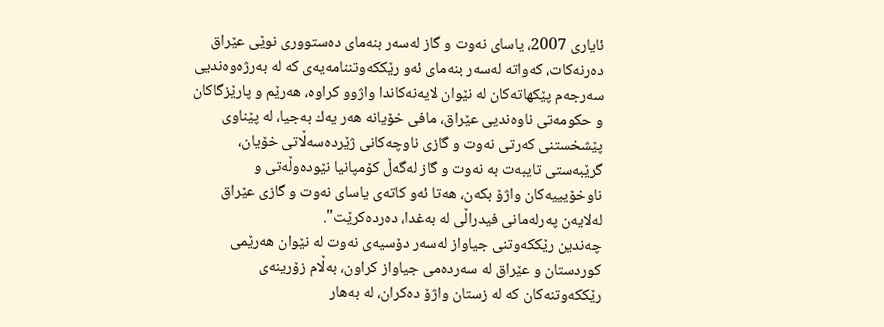ئایاری 2007، یاسای نەوت و گاز لەسەر بنەمای دەستووری نوێی عێراق دەرنەكات، كەواتە لەسەر بنەمای ئەو رێككەوتننامەیەی كە لە بەرژەوەندیی سەرجەم پێكهاتەكان لە نێوان لایەنەكاندا واژوو كراوە، هەرێم و پارێزگاكان و حكومەتی ناوەندیی عێراق، مافی خۆیانە هەر یەك بەجیا، لە پێناوی پێشخستنی كەرتی نەوت و گازی ناوچەكانی ژێردەسەڵاتی خۆیان، گرێبەستی تایبەت بە نەوت و گاز لەگەڵ كۆمپانیا نێودەوڵەتی و ناوخۆیییەكان واژۆ بكەن، هەتا ئەو كاتەی یاسای نەوت و گازی عێراق لەلایەن پەرلەمانی فیدراڵی لە بەغدا، دەردەكرێت".
چەندین رێككەوتنی جیاواز لەسەر دۆسیەی نەوت لە نێوان هەرێمی كوردستان و عێراق لە سەردەمی جیاواز كراون، بەڵام زۆرینەی رێككەوتنەكان كە لە زستان واژۆ دەكران، لە بەهار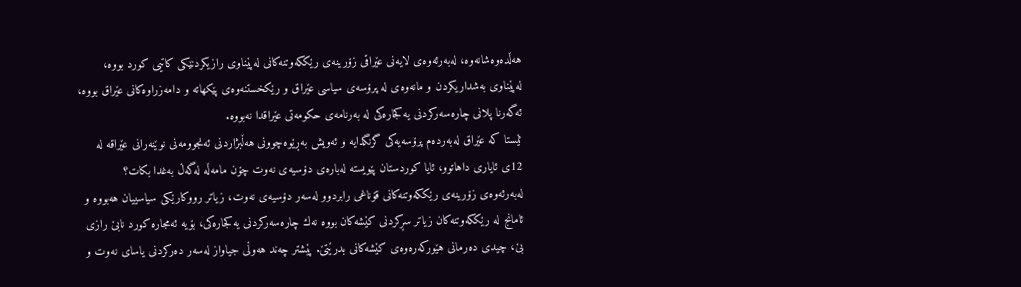هەڵدەوەشانەوە، لەبەرئەوەی لایەنی عێراقی زۆرینەی رێككەوتنەكانی لەپێناوی رازیكردنێكی كاتیی كورد بووە، لەپێناوی بەشداریكردن و مانەوەی لە پرۆسەی سیاسی عێراق و رێكخستنەوەی پێكهاتە و دامەزراوەكانی عێراق بووە، ئەگەرنا پلانی چارەسەركردنی یەكجارەكی لە بەرنامەی حكومەتی عێراقدا نەبووە.
ئێستا كە عێراق لەبەردەم پرۆسەیەكی گرنگدایە و ئەویش بەڕێوەچوونی هەڵبژاردنی ئەنجوومەنی نوێنەرانی عێراقە لە 12ی ئایاری داهاتوو، ئایا كوردستان پێویستە لەبارەی دۆسیەی نەوت چۆن مامەڵە لەگەڵ بەغدا بكات؟
لەبەرئەوەی زۆرینەی رێككەوتنەكانی قۆناغی رابردوو لەسەر دۆسیەی نەوت، زیاتر رووكارێكی سیاسییان هەبووە و ئامانج لە رێككەوتنەكان زیاتر سڕكردنی كێشەكان بووە نەك چارەسەركردنی یەكجارەكی، بۆیە ئەمجارە كورد نابێ رازی بێ، چیدی دەرمانی هێوركەرەوەی كێشەكانی بدرێتێ. پێشتر چەند هەوڵی جیاواز لەسەر دەركردنی یاسای نەوت و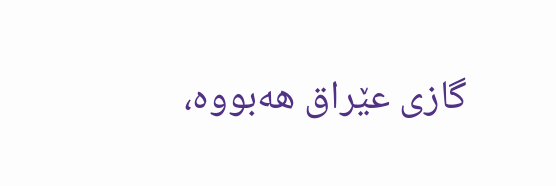گازی عێراق هەبووە،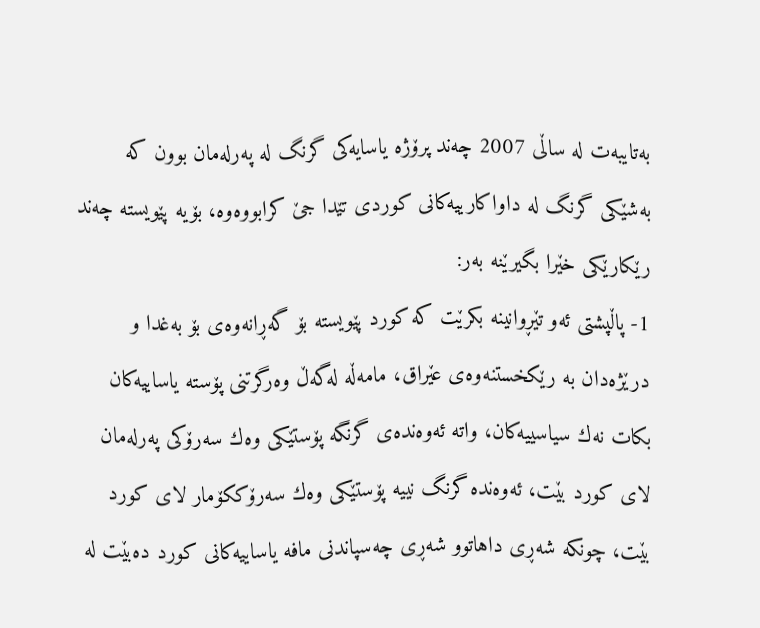بەتایبەت لە ساڵی 2007 چەند پرۆژە یاسایەكی گرنگ لە پەرلەمان بوون كە بەشێكی گرنگ لە داواكارییەكانی كوردی تێدا جێ كرابووەوە، بۆیە پێویستە چەند رێكارێكی خێرا بگیرێنە بەر:
1- پاڵپشتی ئەو تێڕوانینە بكرێت كە كورد پێویستە بۆ گەڕانەوەی بۆ بەغدا و درێژەدان بە رێكخستنەوەی عێراق، مامەڵە لەگەڵ وەرگرتنی پۆستە یاساییەكان بكات نەك سیاسییەكان، واتە ئەوەندەی گرنگە پۆستێكی وەك سەرۆكی پەرلەمان لای كورد بێت، ئەوەندە گرنگ نییە پۆستێكی وەك سەرۆككۆمار لای كورد بێت، چونكە شەڕی داهاتوو شەڕی چەسپاندنی مافە یاساییەكانی كورد دەبێت لە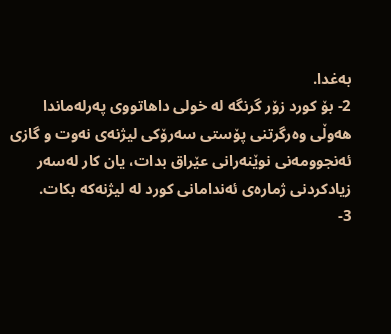بەغدا.
2- بۆ كورد زۆر گرنگە لە خولی داهاتووی پەرلەماندا هەوڵی وەرگرتنی پۆستی سەرۆكی لیژنەی نەوت و گازی ئەنجوومەنی نوێنەرانی عێراق بدات، یان كار لەسەر زیادكردنی ژمارەی ئەندامانی كورد لە لیژنەكە بكات.
3-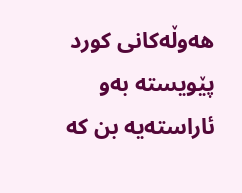هەوڵەكانی كورد پێویستە بەو ئاراستەیە بن كە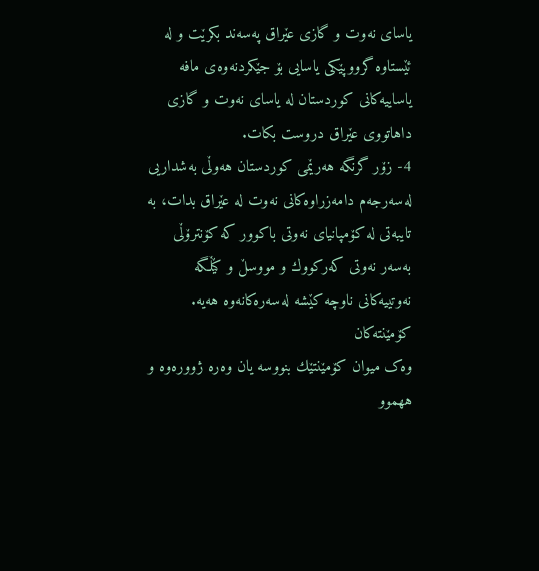یاسای نەوت و گازی عێراق پەسەند بكرێت و لە ئێستاوە گرووپێكی یاسایی بۆ جێكردنەوەی مافە یاساییەكانی كوردستان لە یاسای نەوت و گازی داهاتووی عێراق دروست بكات.
4- زۆر گرنگە هەرێمی كوردستان هەوڵی بەشداریی لەسەرجەم دامەزراوەكانی نەوت لە عێراق بدات، بە تایبەتی لە كۆمپانیای نەوتی باكوور كە كۆنترۆڵی بەسەر نەوتی كەركووك و مووسڵ و كێڵگە نەوتییەكانی ناوچە كێشە لەسەرەكانەوە هەیە.
کۆمێنتەکان
وەک میوان کۆمێنتێك بنووسە یان وەرە ژوورەوە و ههموو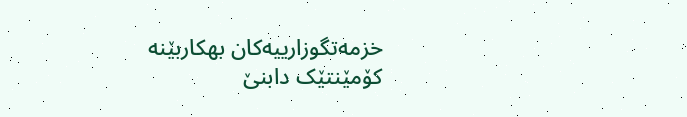خزمەتگوزارییەکان بهكاربێنه
کۆمێنتێک دابنێ